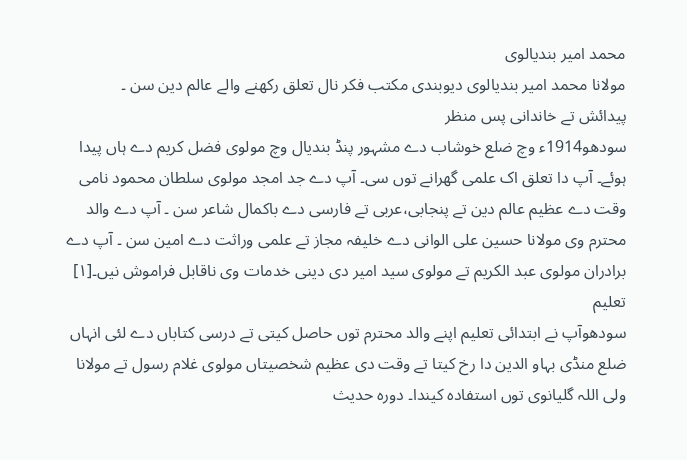محمد امیر بندیالوی
مولانا محمد امیر بندیالوی دیوبندی مکتب فکر نال تعلق رکھنے والے عالم دین سن ۔
پیدائش تے خاندانی پس منظر
سودھو1914ء وچ ضلع خوشاب دے مشہور پنڈ بندیال وچ مولوی فضل کریم دے ہاں پیدا ہوئے۔ آپ دا تعلق اک علمی گھرانے توں سی۔ آپ دے جد امجد مولوی سلطان محمود نامی وقت دے عظیم عالم دین تے پنجابی،عربی تے فارسی دے باکمال شاعر سن ۔ آپ دے والد محترم وی مولانا حسین علی الوانی دے خلیفہ مجاز تے علمی وراثت دے امین سن ۔ آپ دے برادران مولوی عبد الکریم تے مولوی سید امیر دی دینی خدمات وی ناقابل فراموش نيں۔[۱]
تعلیم
سودھوآپ نے ابتدائی تعلیم اپنے والد محترم توں حاصل کيتی تے درسی کتاباں دے لئی انہاں ضلع منڈی بہاو الدین دا رخ کیتا تے وقت دی عظیم شخصیتاں مولوی غلام رسول تے مولانا ولی اللہ گلیانوی توں استفادہ کیندا۔ دورہ حدیث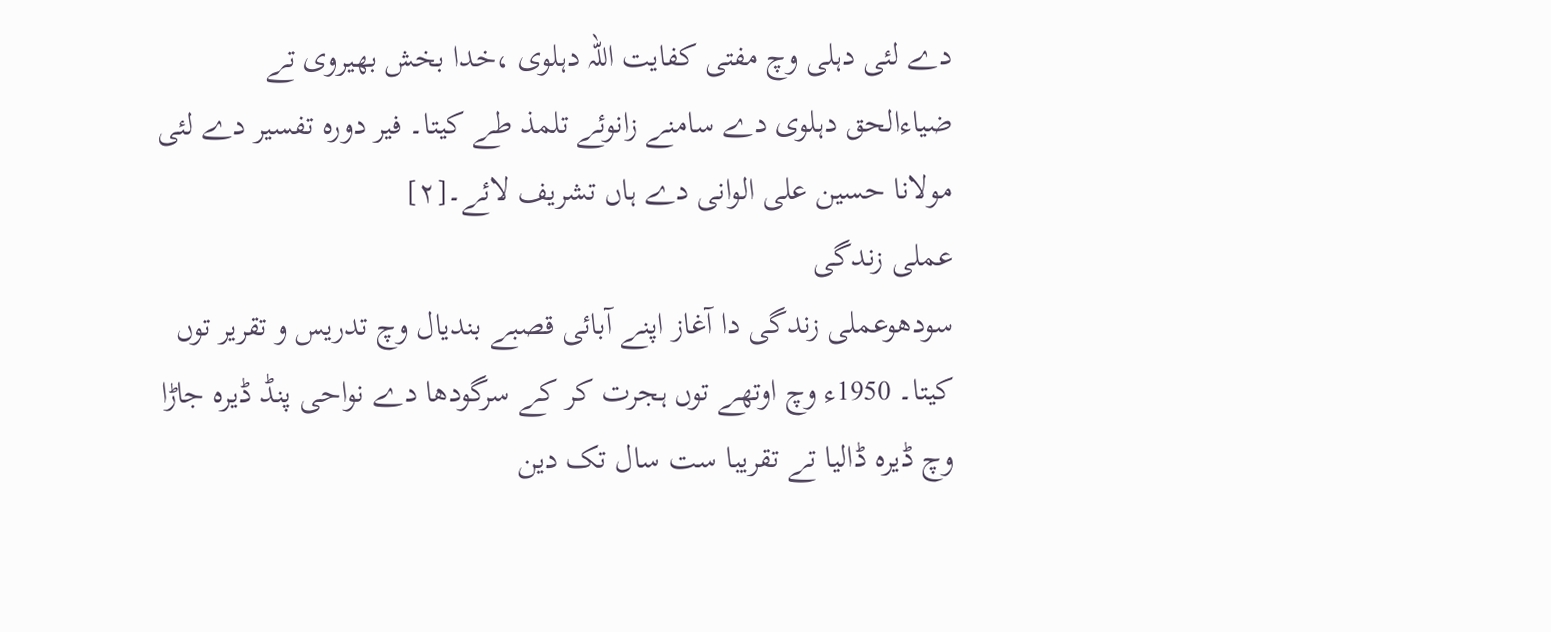دے لئی دہلی وچ مفتی کفایت اللہ دہلوی ،خدا بخش بھیروی تے ضیاءالحق دہلوی دے سامنے زانوئے تلمذ طے کیتا۔ فیر دورہ تفسیر دے لئی مولانا حسین علی الوانی دے ہاں تشریف لائے۔[۲]
عملی زندگی
سودھوعملی زندگی دا آغاز اپنے آبائی قصبے بندیال وچ تدریس و تقریر توں کیتا۔ 1950ء وچ اوتھے توں ہجرت کر کے سرگودھا دے نواحی پنڈ ڈیرہ جاڑا وچ ڈیرہ ڈالیا تے تقریبا ست سال تک دین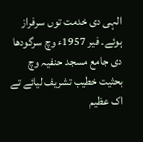الہی دی خدمت توں سرفراز ہوئے۔ فیر 1957ء وچ سرگودھا دی جامع مسجد حنفیہ وچ بحثیت خطیب تشریف لیائے تے اک عظیم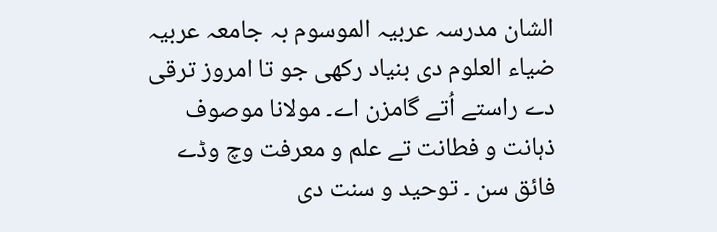الشان مدرسہ عربیہ الموسوم بہ جامعہ عربیہ ضیاء العلوم دی بنیاد رکھی جو تا امروز ترقی دے راستے اُتے گامزن اے۔ مولانا موصوف ذہانت و فطانت تے علم و معرفت وچ وڈے فائق سن ۔ توحید و سنت دی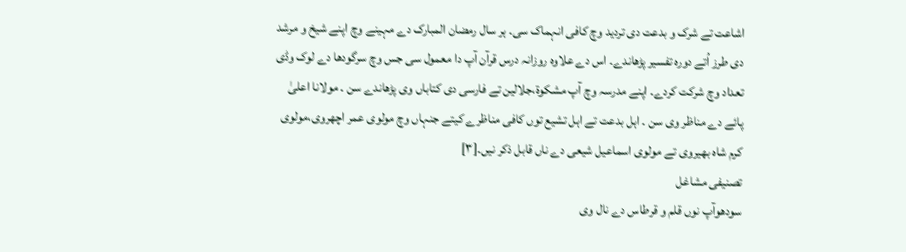اشاعت تے شرک و بدعت دی تردید وچ کافی انہماک سی۔ ہر سال رمضان المبارک دے مہینے وچ اپنے شیخ و مرشد دی طرز اُتے دورہ تفسیر پڑھاندے۔ اس دے علاوہ روزانہ درس قرآن آپ دا معمول سی جس وچ سرگودھا دے لوک وڈی تعداد وچ شرکت کردے۔ اپنے مدرسہ وچ آپ مشکوة،جلالین تے فارسی دی کتاباں وی پڑھاندے سن ۔ مولانا اعلیٰ پائے دے مناظر وی سن ۔ اہل بدعت تے اہل تشیع توں کافی مناظرے کیتے جنہاں وچ مولوی عمر اچھروی،مولوی کرم شاہ بھیروی تے مولوی اسماعیل شیعی دے ناں قابل ذکر نيں۔[۳]
تصنیفی مشاغل
سودھوآپ نوں قلم و قرطاس دے نال وی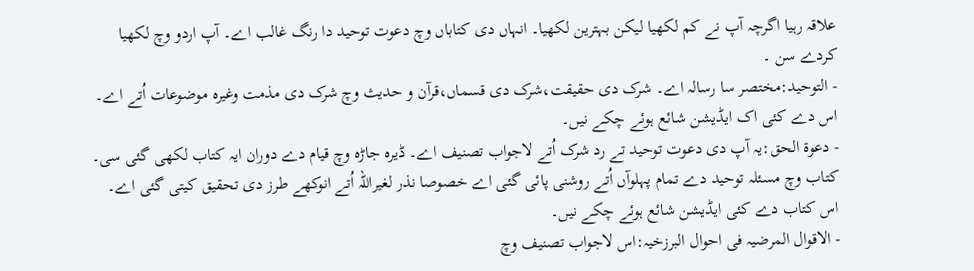علاقہ رہیا اگرچہ آپ نے کم لکھیا لیکن بہترین لکھیا۔ انہاں دی کتاباں وچ دعوت توحید دا رنگ غالب اے۔ آپ اردو وچ لکھیا کردے سن ۔
- التوحید:مختصر سا رسالہ اے۔ شرک دی حقیقت،شرک دی قسماں،قرآن و حدیث وچ شرک دی مذمت وغیرہ موضوعات اُتے اے۔ اس دے کئی اک ایڈیشن شائع ہوئے چکے نيں۔
- دعوة الحق:یہ آپ دی دعوت توحید تے رد شرک اُتے لاجواب تصنیف اے۔ ڈیرہ جاڑہ وچ قیام دے دوران ایہ کتاب لکھی گئی سی۔ کتاب وچ مسئلہ توحید دے تمام پہلوآں اُتے روشنی پائی گئی اے خصوصا نذر لغیراللہ اُتے انوکھے طرز دی تحقیق کيتی گئی اے۔ اس کتاب دے کئی ایڈیشن شائع ہوئے چکے نيں۔
- الاقوال المرضیہ فی احوال البرزخیہ:اس لاجواب تصنیف وچ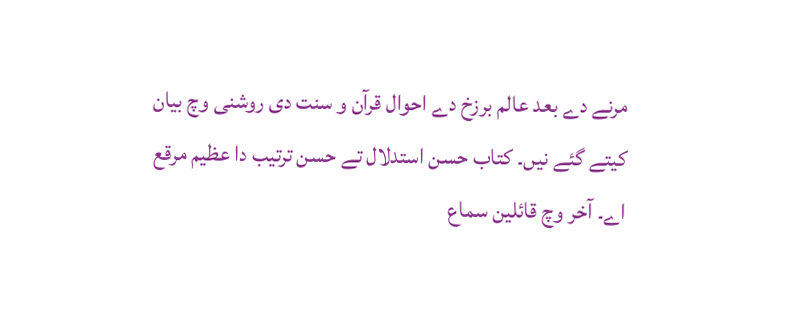مرنے دے بعد عالم برزخ دے احوال قرآن و سنت دی روشنی وچ بیان کیتے گئے نيں۔ کتاب حسن استدلال تے حسن ترتیب دا عظیم مرقع اے۔ آخر وچ قائلین سماع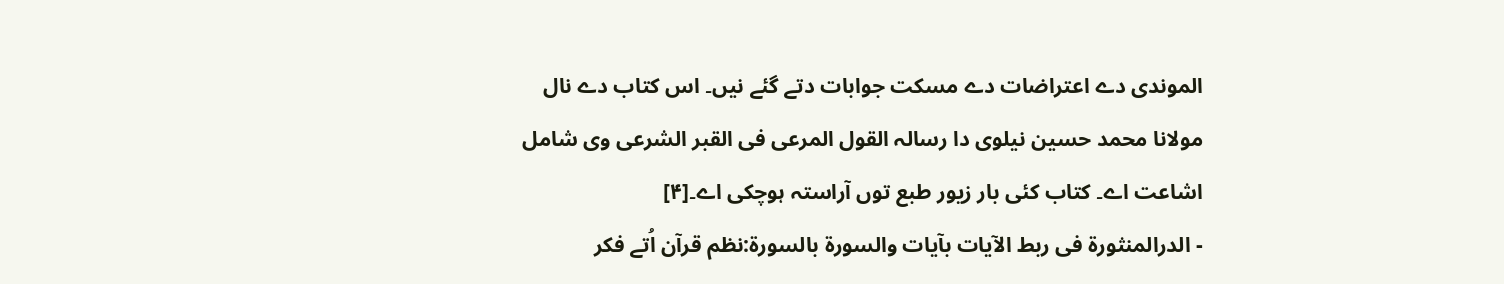الموندی دے اعتراضات دے مسکت جوابات دتے گئے نيں۔ اس کتاب دے نال مولانا محمد حسین نیلوی دا رسالہ القول المرعی فی القبر الشرعی وی شامل اشاعت اے۔ کتاب کئی بار زیور طبع توں آراستہ ہوچکی اے۔[۴]
- الدرالمنثورة فی ربط الآیات بآیات والسورة بالسورة:نظم قرآن اُتے فکر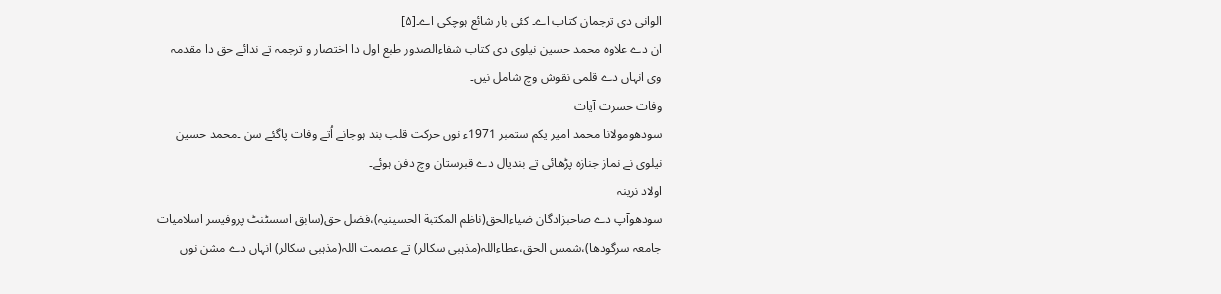الوانی دی ترجمان کتاب اے۔ کئی بار شائع ہوچکی اے۔[۵]
ان دے علاوہ محمد حسین نیلوی دی کتاب شفاءالصدور طبع اول دا اختصار و ترجمہ تے ندائے حق دا مقدمہ وی انہاں دے قلمی نقوش وچ شامل نيں۔
وفات حسرت آیات
سودھومولانا محمد امیر یکم ستمبر 1971ء نوں حرکت قلب بند ہوجانے اُتے وفات پاگئے سن ۔محمد حسین نیلوی نے نماز جنازہ پڑھائی تے بندیال دے قبرستان وچ دفن ہوئے۔
اولاد نرینہ
سودھوآپ دے صاحبزادگان ضیاءالحق(ناظم المکتبة الحسینیہ)،فضل حق(سابق اسسٹنٹ پروفیسر اسلامیات جامعہ سرگودھا)،شمس الحق،عطاءاللہ(مذہبی سکالر) تے عصمت اللہ(مذہبی سکالر) انہاں دے مشن نوں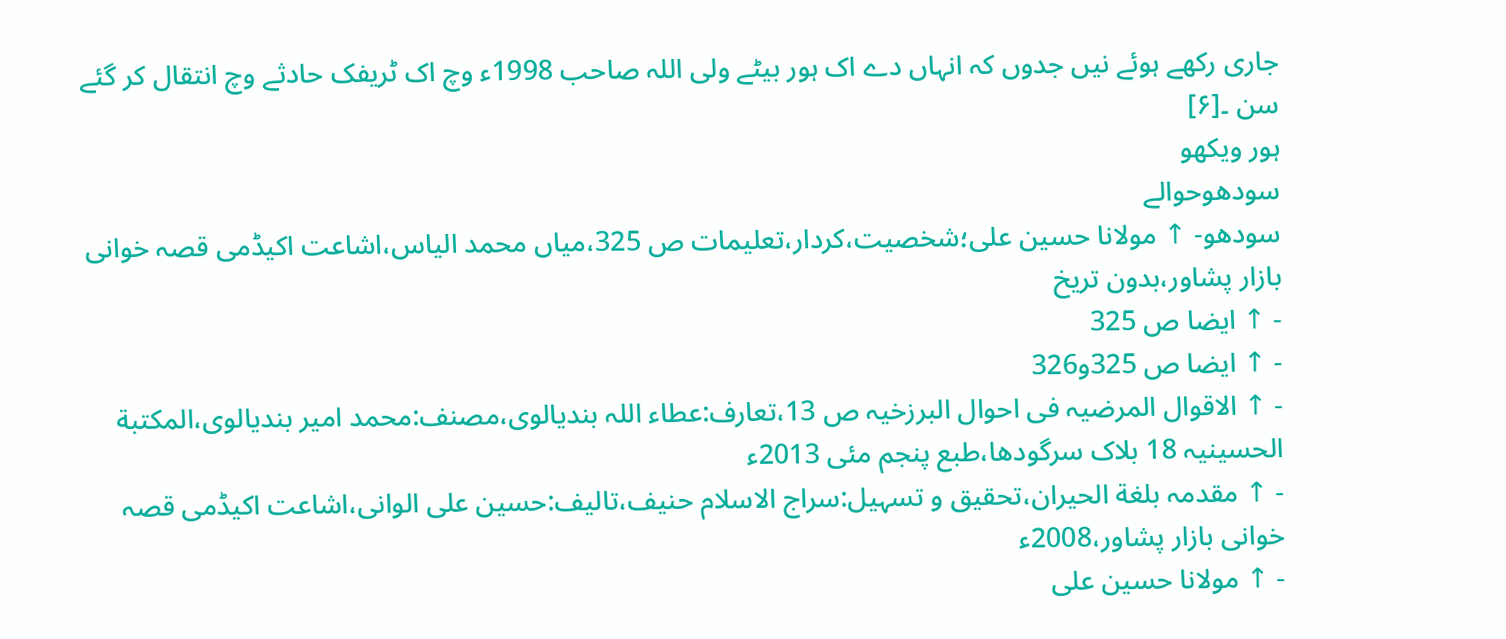جاری رکھے ہوئے نيں جدوں کہ انہاں دے اک ہور بیٹے ولی اللہ صاحب 1998ء وچ اک ٹریفک حادثے وچ انتقال کر گئے سن ۔[۶]
ہور ویکھو
سودھوحوالے
سودھو- ↑ مولانا حسین علی؛شخصیت،کردار،تعلیمات ص 325،میاں محمد الیاس،اشاعت اکیڈمی قصہ خوانی بازار پشاور،بدون تریخ
- ↑ ایضا ص 325
- ↑ ایضا ص 325و326
- ↑ الاقوال المرضیہ فی احوال البرزخیہ ص 13،تعارف:عطاء اللہ بندیالوی،مصنف:محمد امیر بندیالوی،المکتبة الحسینیہ 18 بلاک سرگودھا،طبع پنجم مئی 2013ء
- ↑ مقدمہ بلغة الحیران،تحقیق و تسہیل:سراج الاسلام حنیف،تالیف:حسین علی الوانی،اشاعت اکیڈمی قصہ خوانی بازار پشاور،2008ء
- ↑ مولانا حسین علی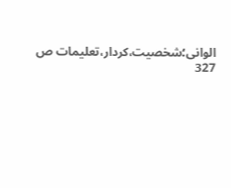الوانی؛شخصیت،کردار،تعلیمات ص 327